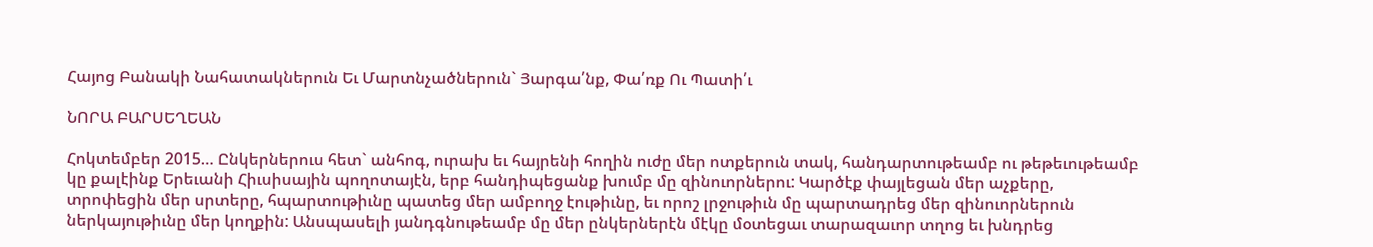Հայոց Բանակի Նահատակներուն Եւ Մարտնչածներուն` Յարգա՛նք, Փա՛ռք Ու Պատի՛ւ

ՆՈՐԱ ԲԱՐՍԵՂԵԱՆ

Հոկտեմբեր 2015… Ընկերներուս հետ` անհոգ, ուրախ եւ հայրենի հողին ուժը մեր ոտքերուն տակ, հանդարտութեամբ ու թեթեւութեամբ կը քալէինք Երեւանի Հիւսիսային պողոտայէն, երբ հանդիպեցանք խումբ մը զինուորներու: Կարծէք փայլեցան մեր աչքերը, տրոփեցին մեր սրտերը, հպարտութիւնը պատեց մեր ամբողջ էութիւնը, եւ որոշ լրջութիւն մը պարտադրեց մեր զինուորներուն ներկայութիւնը մեր կողքին: Անսպասելի յանդգնութեամբ մը մեր ընկերներէն մէկը մօտեցաւ տարազաւոր տղոց եւ խնդրեց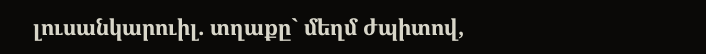լուսանկարուիլ. տղաքը` մեղմ ժպիտով,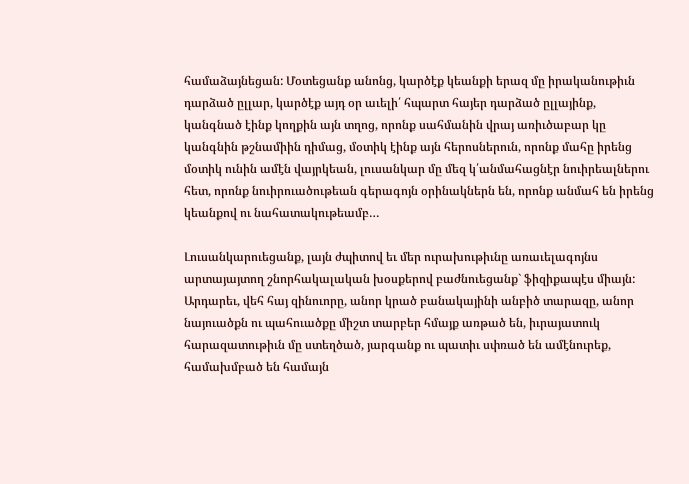համաձայնեցան: Մօտեցանք անոնց, կարծէք կեանքի երազ մը իրականութիւն դարձած ըլլար, կարծէք այդ օր աւելի՛ հպարտ հայեր դարձած ըլլայինք, կանգնած էինք կողքին այն տղոց, որոնք սահմանին վրայ առիւծաբար կը կանգնին թշնամիին դիմաց, մօտիկ էինք այն հերոսներուն, որոնք մահը իրենց մօտիկ ունին ամէն վայրկեան, լուսանկար մը մեզ կ՛անմահացնէր նուիրեալներու հետ, որոնք նուիրուածութեան գերագոյն օրինակներն են, որոնք անմահ են իրենց կեանքով ու նահատակութեամբ…

Լուսանկարուեցանք, լայն ժպիտով եւ մեր ուրախութիւնը առաւելագոյնս արտայայտող շնորհակալական խօսքերով բաժնուեցանք` ֆիզիքապէս միայն: Արդարեւ, վեհ հայ զինուորը, անոր կրած բանակայինի անբիծ տարազը, անոր նայուածքն ու պահուածքը միշտ տարբեր հմայք առթած են, իւրայատուկ հարազատութիւն մը ստեղծած, յարգանք ու պատիւ սփռած են ամէնուրեք, համախմբած են համայն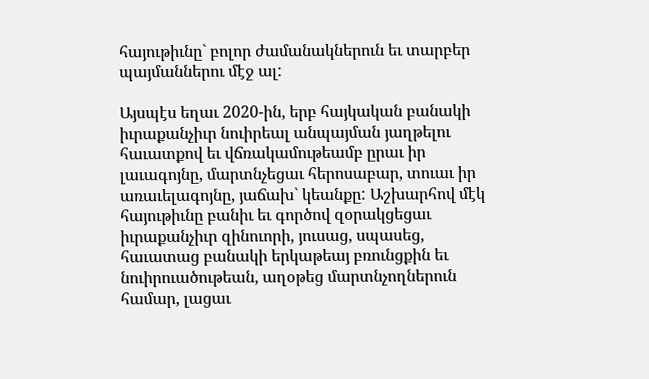հայութիւնը` բոլոր ժամանակներուն եւ տարբեր պայմաններու մէջ ալ:

Այսպէս եղաւ 2020-ին, երբ հայկական բանակի իւրաքանչիւր նուիրեալ անպայման յաղթելու հաւատքով եւ վճռակամութեամբ ըրաւ իր լաւագոյնը, մարտնչեցաւ հերոսաբար, տուաւ իր առաւելագոյնը, յաճախ` կեանքը: Աշխարհով մէկ հայութիւնը բանիւ եւ գործով զօրակցեցաւ իւրաքանչիւր զինուորի, յուսաց, սպասեց, հաւատաց բանակի երկաթեայ բռունցքին եւ նուիրուածութեան, աղօթեց մարտնչողներուն համար, լացաւ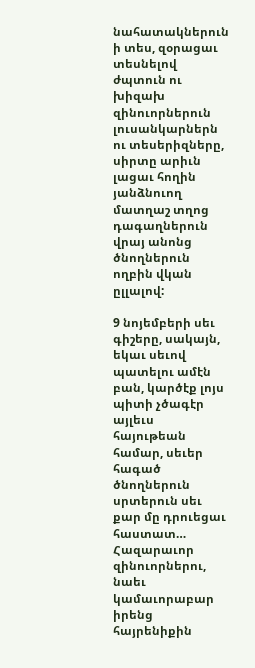նահատակներուն ի տես, զօրացաւ տեսնելով ժպտուն ու խիզախ զինուորներուն լուսանկարներն ու տեսերիզները, սիրտը արիւն լացաւ հողին յանձնուող մատղաշ տղոց դագաղներուն վրայ անոնց ծնողներուն ողբին վկան ըլլալով:

9 նոյեմբերի սեւ գիշերը, սակայն, եկաւ սեւով պատելու ամէն բան, կարծէք լոյս պիտի չծագէր այլեւս հայութեան համար, սեւեր հագած ծնողներուն սրտերուն սեւ քար մը դրուեցաւ հաստատ… Հազարաւոր զինուորներու, նաեւ կամաւորաբար իրենց հայրենիքին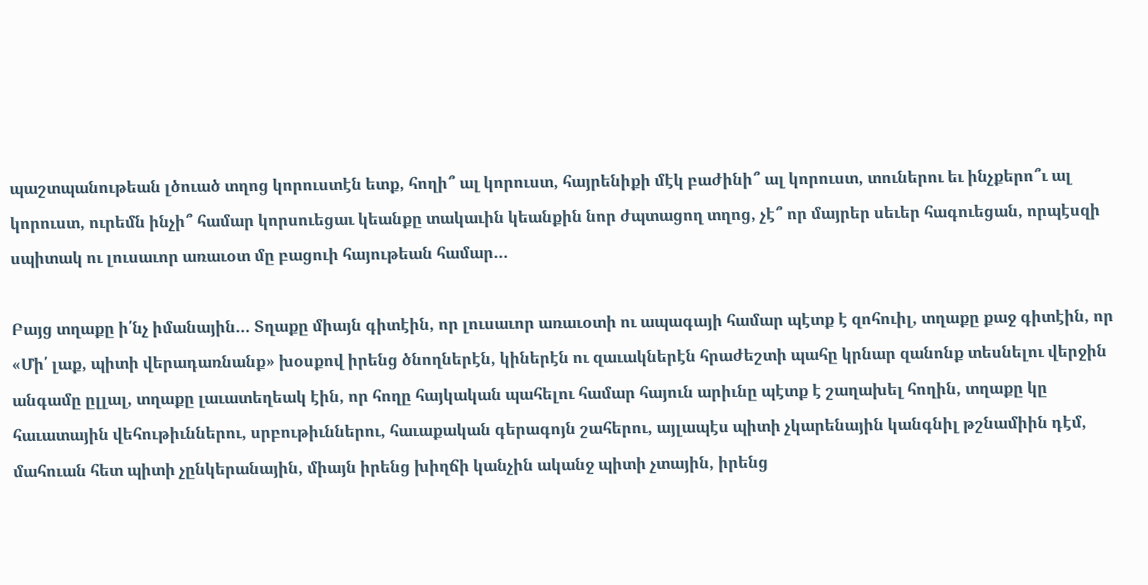պաշտպանութեան լծուած տղոց կորուստէն ետք, հողի՞ ալ կորուստ, հայրենիքի մէկ բաժինի՞ ալ կորուստ, տուներու եւ ինչքերո՞ւ ալ կորուստ, ուրեմն ինչի՞ համար կորսուեցաւ կեանքը տակաւին կեանքին նոր ժպտացող տղոց, չէ՞ որ մայրեր սեւեր հագուեցան, որպէսզի սպիտակ ու լուսաւոր առաւօտ մը բացուի հայութեան համար…

Բայց տղաքը ի՛նչ իմանային… Տղաքը միայն գիտէին, որ լուսաւոր առաւօտի ու ապագայի համար պէտք է զոհուիլ, տղաքը քաջ գիտէին, որ «Մի՛ լաք, պիտի վերադառնանք» խօսքով իրենց ծնողներէն, կիներէն ու զաւակներէն հրաժեշտի պահը կրնար զանոնք տեսնելու վերջին անգամը ըլլալ, տղաքը լաւատեղեակ էին, որ հողը հայկական պահելու համար հայուն արիւնը պէտք է շաղախել հողին, տղաքը կը հաւատային վեհութիւններու, սրբութիւններու, հաւաքական գերագոյն շահերու, այլապէս պիտի չկարենային կանգնիլ թշնամիին դէմ, մահուան հետ պիտի չընկերանային, միայն իրենց խիղճի կանչին ականջ պիտի չտային, իրենց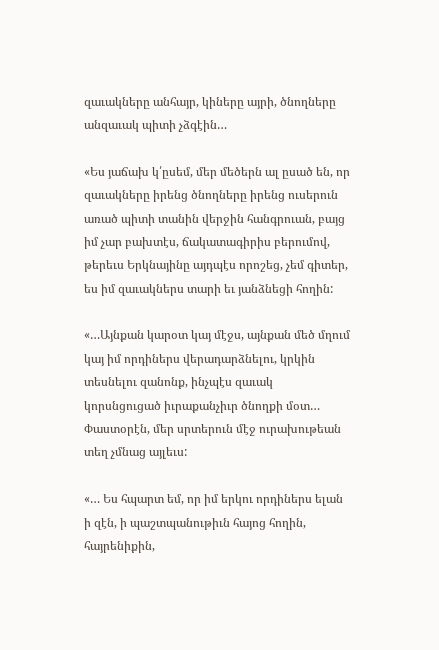զաւակները անհայր, կիները այրի, ծնողները անզաւակ պիտի չձգէին…

«Ես յաճախ կ՛ըսեմ, մեր մեծերն ալ ըսած են, որ զաւակները իրենց ծնողները իրենց ուսերուն առած պիտի տանին վերջին հանգրուան, բայց իմ չար բախտէս, ճակատագիրիս բերումով, թերեւս Երկնայինը այդպէս որոշեց, չեմ գիտեր, ես իմ զաւակներս տարի եւ յանձնեցի հողին:

«…Այնքան կարօտ կայ մէջս, այնքան մեծ մղում կայ իմ որդիներս վերադարձնելու, կրկին տեսնելու զանոնք, ինչպէս զաւակ կորսնցուցած իւրաքանչիւր ծնողքի մօտ…  Փաստօրէն, մեր սրտերուն մէջ ուրախութեան տեղ չմնաց այլեւս:

«… Ես հպարտ եմ, որ իմ երկու որդիներս ելան ի զէն, ի պաշտպանութիւն հայոց հողին, հայրենիքին,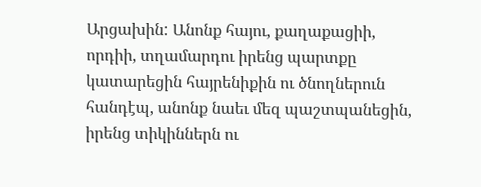Արցախին: Անոնք հայու, քաղաքացիի, որդիի, տղամարդու իրենց պարտքը կատարեցին հայրենիքին ու ծնողներուն հանդէպ, անոնք նաեւ մեզ պաշտպանեցին, իրենց տիկիններն ու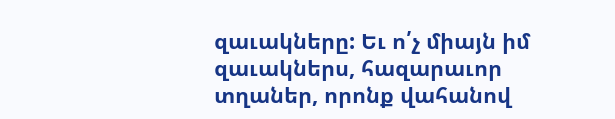զաւակները: Եւ ո՛չ միայն իմ զաւակներս, հազարաւոր տղաներ, որոնք վահանով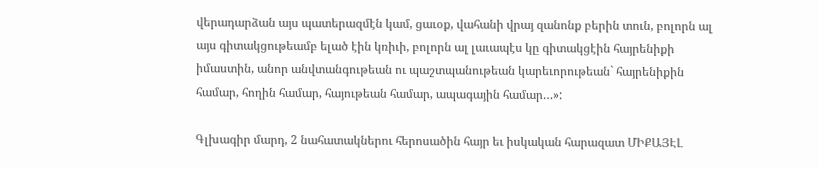վերադարձան այս պատերազմէն կամ, ցաւօք, վահանի վրայ զանոնք բերին տուն, բոլորն ալ այս գիտակցութեամբ ելած էին կռիւի, բոլորն ալ լաւապէս կը գիտակցէին հայրենիքի իմաստին, անոր անվտանգութեան ու պաշտպանութեան կարեւորութեան` հայրենիքին համար, հողին համար, հայութեան համար, ապագային համար…»:

Գլխագիր մարդ, 2 նահատակներու հերոսածին հայր եւ իսկական հարազատ ՄԻՔԱՅԷԼ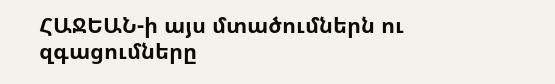ՀԱՋԵԱՆ-ի այս մտածումներն ու զգացումները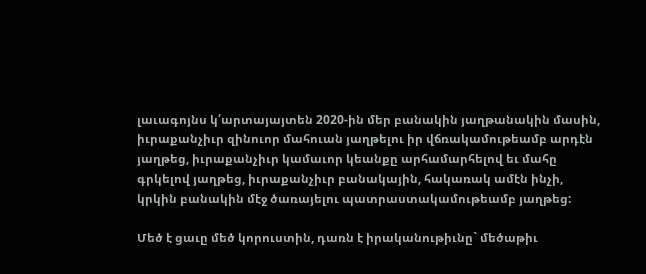լաւագոյնս կ՛արտայայտեն 2020-ին մեր բանակին յաղթանակին մասին, իւրաքանչիւր զինուոր մահուան յաղթելու իր վճռակամութեամբ արդէն յաղթեց, իւրաքանչիւր կամաւոր կեանքը արհամարհելով եւ մահը գրկելով յաղթեց, իւրաքանչիւր բանակային, հակառակ ամէն ինչի, կրկին բանակին մէջ ծառայելու պատրաստակամութեամբ յաղթեց:

Մեծ է ցաւը մեծ կորուստին, դառն է իրականութիւնը` մեծաթիւ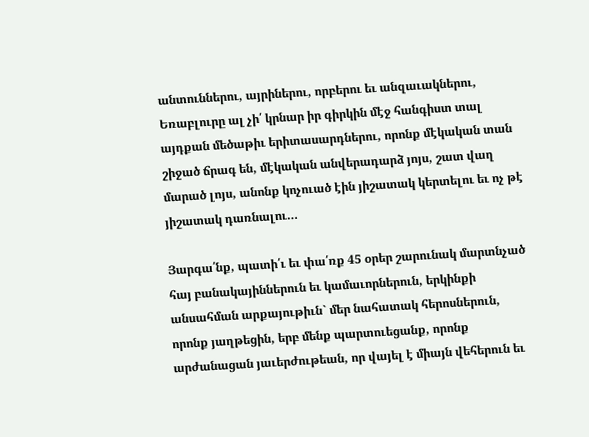անտուններու, այրիներու, որբերու եւ անզաւակներու, Եռաբլուրը ալ չի՛ կրնար իր գիրկին մէջ հանգիստ տալ այդքան մեծաթիւ երիտասարդներու, որոնք մէկական տան շիջած ճրագ են, մէկական անվերադարձ յոյս, շատ վաղ մարած լոյս, անոնք կոչուած էին յիշատակ կերտելու եւ ոչ թէ յիշատակ դառնալու…

Յարգա՛նք, պատի՛ւ եւ փա՛ռք 45 օրեր շարունակ մարտնչած հայ բանակայիններուն եւ կամաւորներուն, երկինքի անսահման արքայութիւն` մեր նահատակ հերոսներուն, որոնք յաղթեցին, երբ մենք պարտուեցանք, որոնք արժանացան յաւերժութեան, որ վայել է միայն վեհերուն եւ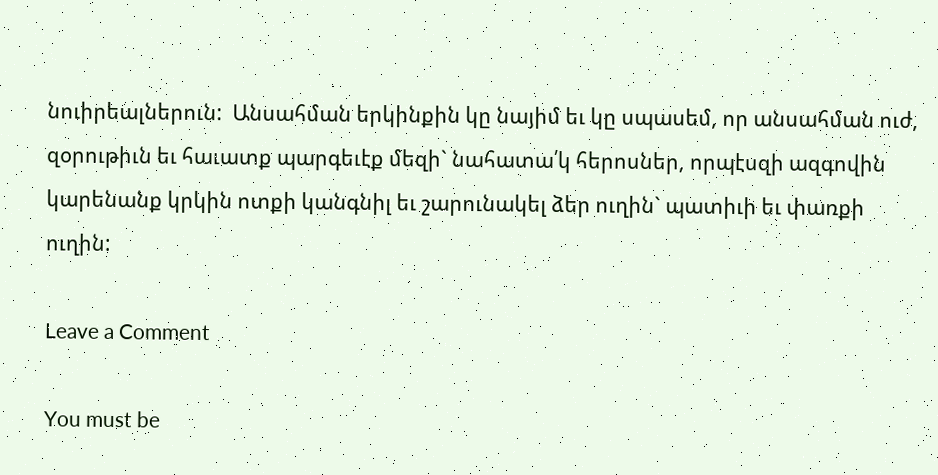նուիրեալներուն:  Անսահման երկինքին կը նայիմ եւ կը սպասեմ, որ անսահման ուժ, զօրութիւն եւ հաւատք պարգեւէք մեզի` նահատա՛կ հերոսներ, որպէսզի ազգովին կարենանք կրկին ոտքի կանգնիլ եւ շարունակել ձեր ուղին` պատիւի եւ փառքի ուղին:

Leave a Comment

You must be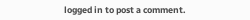logged in to post a comment.